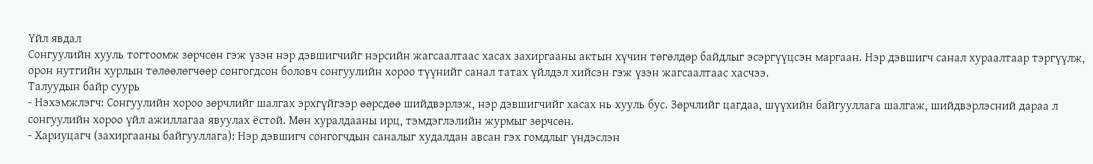Үйл явдал
Сонгуулийн хууль тогтоомж зөрчсөн гэж үзэн нэр дэвшигчийг нэрсийн жагсаалтаас хасах захиргааны актын хүчин төгөлдөр байдлыг эсэргүүцсэн маргаан. Нэр дэвшигч санал хураалтаар тэргүүлж, орон нутгийн хурлын төлөөлөгчөөр сонгогдсон боловч сонгуулийн хороо түүнийг санал татах үйлдэл хийсэн гэж үзэн жагсаалтаас хасчээ.
Талуудын байр суурь
- Нэхэмжлэгч: Сонгуулийн хороо зөрчлийг шалгах эрхгүйгээр өөрсдөө шийдвэрлэж, нэр дэвшигчийг хасах нь хууль бус. Зөрчлийг цагдаа, шүүхийн байгууллага шалгаж, шийдвэрлэсний дараа л сонгуулийн хороо үйл ажиллагаа явуулах ёстой. Мөн хуралдааны ирц, тэмдэглэлийн журмыг зөрчсөн.
- Хариуцагч (захиргааны байгууллага): Нэр дэвшигч сонгогчдын саналыг худалдан авсан гэх гомдлыг үндэслэн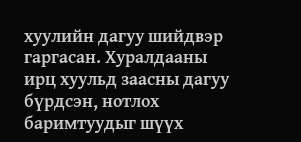хуулийн дагуу шийдвэр гаргасан. Хуралдааны ирц хуульд заасны дагуу бүрдсэн, нотлох баримтуудыг шүүх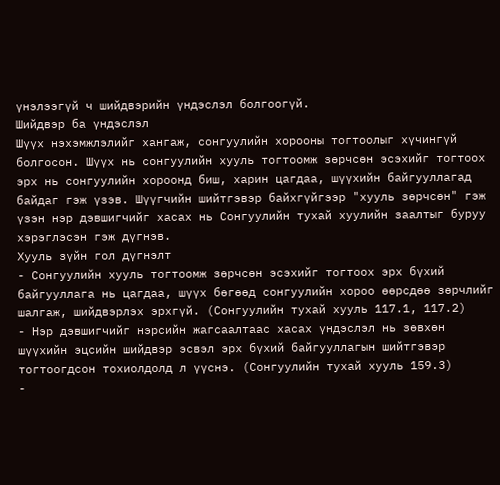үнэлээгүй ч шийдвэрийн үндэслэл болгоогүй.
Шийдвэр ба үндэслэл
Шүүх нэхэмжлэлийг хангаж, сонгуулийн хорооны тогтоолыг хүчингүй болгосон. Шүүх нь сонгуулийн хууль тогтоомж зөрчсөн эсэхийг тогтоох эрх нь сонгуулийн хороонд биш, харин цагдаа, шүүхийн байгууллагад байдаг гэж үзэв. Шүүгчийн шийтгэвэр байхгүйгээр "хууль зөрчсөн" гэж үзэн нэр дэвшигчийг хасах нь Сонгуулийн тухай хуулийн заалтыг буруу хэрэглэсэн гэж дүгнэв.
Хууль зүйн гол дүгнэлт
- Сонгуулийн хууль тогтоомж зөрчсөн эсэхийг тогтоох эрх бүхий байгууллага нь цагдаа, шүүх бөгөөд сонгуулийн хороо өөрсдөө зөрчлийг шалгаж, шийдвэрлэх эрхгүй. (Сонгуулийн тухай хууль 117.1, 117.2)
- Нэр дэвшигчийг нэрсийн жагсаалтаас хасах үндэслэл нь зөвхөн шүүхийн эцсийн шийдвэр эсвэл эрх бүхий байгууллагын шийтгэвэр тогтоогдсон тохиолдолд л үүснэ. (Сонгуулийн тухай хууль 159.3)
-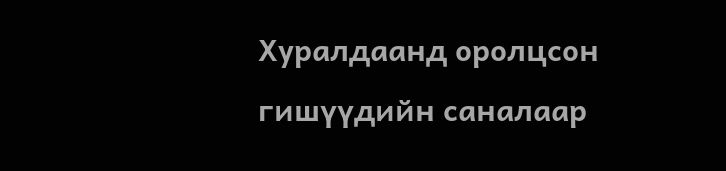Хуралдаанд оролцсон гишүүдийн саналаар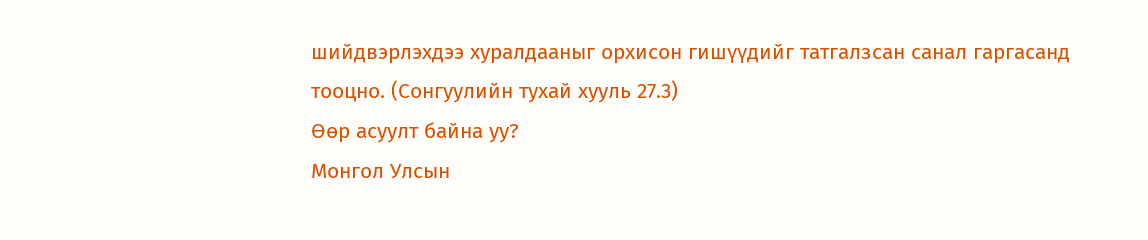шийдвэрлэхдээ хуралдааныг орхисон гишүүдийг татгалзсан санал гаргасанд тооцно. (Сонгуулийн тухай хууль 27.3)
Өөр асуулт байна уу?
Монгол Улсын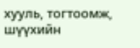хууль, тогтоомж, шүүхийн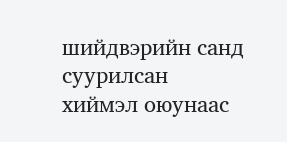шийдвэрийн санд суурилсан хиймэл оюунаас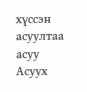хүссэн асуултаа асуу
Асуух